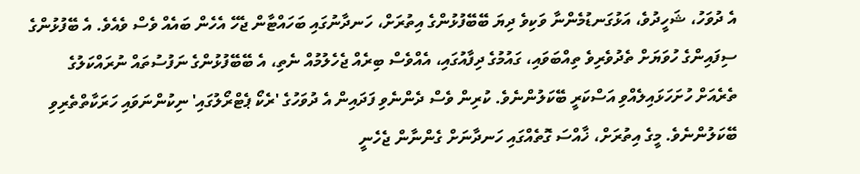އެ ދުވަހު، ޝަހީދުވެ، އަޅުގަނޑުމެންނާ ވަކިވެ ދިޔަ ބޭބޭފުޅުންގެ އިތުރަށް، ހަނދާނުގައި ބަހައްޓާން ޖެހޭ އެހެން ބައެއް ވެސް ވެއެވެ. އެ ބޭފުޅުންގެ ސިފައިންގެ ހުވަޔަށް ތެދުވެރިވެ ތިއްބަވައި، ގައުމުގެ ދިފާއުގައި، އެއްވެސް ބިރެއް ޖެހެލުމުއް ނެތި، އެ ބޭބޭފުޅުންގެ ނަފުސުތައް ނުރައްކަލުގެ ތެރެއަށް ހުށަހަޅައިލެއްވި އަސްކަރީ ބޭކަލުންނެވެ. ކުރިން ވެސް ދެންނެވި ފަދައިން އެ ދުވަހުގެ 'ރެކޯ ޕެޓްރޯލުގައި' ނިކުންނަވައި ހަރަކާތްތެރިވި ބޭކަލުންނެވެ. މީގެ އިތުރަށް، ޚާއްސަ ގޮތެއްގައި ހަނދާނަށް ގެންނާން ޖެހެނީ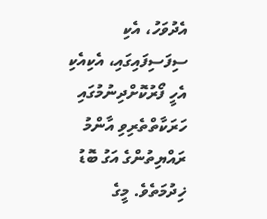އެދުވަހު، އެކި ސިފަސިފައިގައި، އެކިއެކި އެހީ ފޯރުކޮށްދިނުމުގައި ހަރަކާތްތެރިވި އާންމު ރައްޔިތުންގެ އަގު ބޮޑު ޚިދުމަތެވެ. މީގެ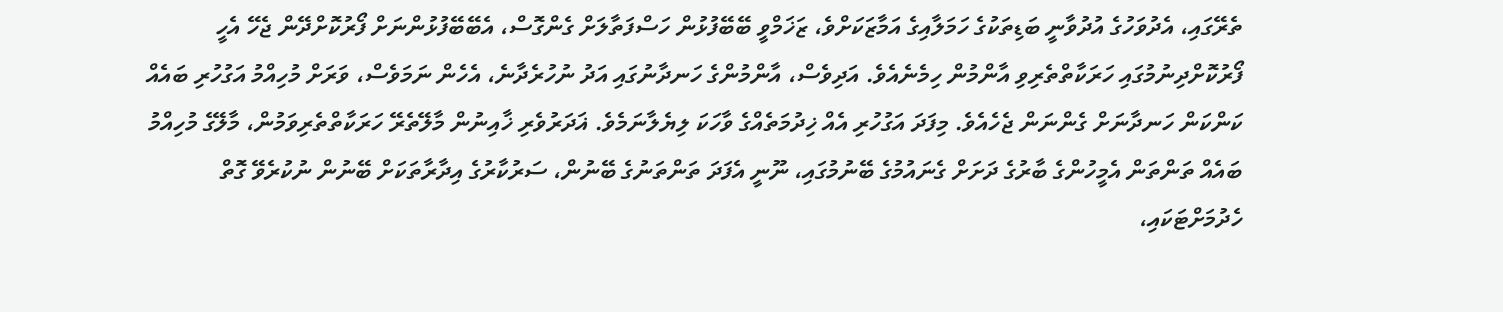ތެރޭގައި، އެދުވަހުގެ އުދުވާނީ ބަޑިތަކުގެ ހަމަލާއިގެ އަމާޒަކަށްވެ، ޒަޚަމްވީ ބޭބޭފުޅުން ހަސްފަތާލަށް ގެންގޮސް، އެބޭބޭފުޅުންނަށް ފޯރުކޮށްދޭން ޖެހޭ އެހީ ފޯރުކޮށްދިނުމުގައި ހަރަކާތްތެރިވި އާންމުން ހިމެނެއެވެ. އަދިވެސް، އާންމުންގެ ހަނދާނުގައި އަދު ނުހުރެދާނެ، އެހެން ނަމަވެސް، ވަރަށް މުހިއްމު އަގުހުރި ބައެއް ކަންކަން ހަނދާނަށް ގެންނަން ޖެހެއެވެ. މިފަދަ އަގުހުރި އެއް ޚިދުމަތެއްގެ ވާހަކަ ލިޔެލާނަމެވެ. ޣަދަރުވެރި ޚާއިނުން މާލޭތެރޭ ހަރަކާތްތެރިވަމުން، މާލޭގެ މުހިއްމު ބައެއް ތަންތަން އެމީހުންގެ ބާރުގެ ދަށަށް ގެނައުމުގެ ބޭނުމުގައި، ނޫނީ އެފަދަ ތަންތަނުގެ ބޭނުން، ސަރުކާރުގެ އިދާރާތަކަށް ބޭނުން ނުކުރެވޭ ގޮތް ހެދުމަށްޓަކައި،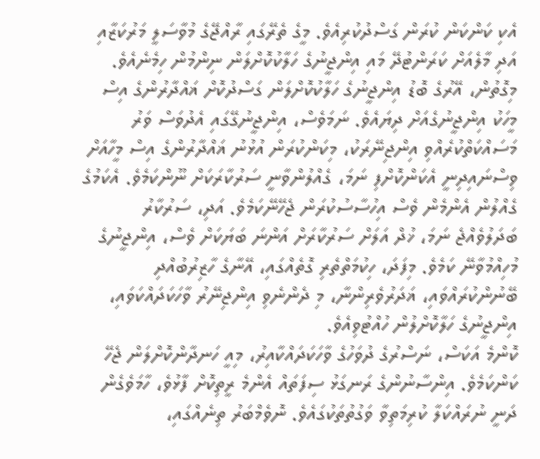އެކި ކަންކަން ކުރަން ގަސްދުކުރިއެވެ. މީގެ ތެރޭގައި ރާއްޖޭގެ މުވާސަލީ މަރުކަޒާއި އަދި މާލެއަށް ކަރަންޓުދޭ މައި އިންޖީނުގެ ހަލާކުކޮށްލަން ނިންމުން ހިމެނެއެވެ. މިގޮތުން، އޭރުގެ ބޮޑު އިންޖީނުގެ ހަލާކުކޮށްލަން ގަސްދުކޮށް ޣައްދާރުންގެ އިސް މީހަކު އިންޖީނުގެއަށް ދިޔައެވެ. ނަމަވެސް، އިންޖީނުގޭގައި އެދުވަސް ވަރު މަސައްކަތްކުރެއްވި އިންޖިނޭރަކު، މިކަންކުރަން އުޅުނު ޣައްދާރުންގެ އިސް މީހާއަށް ވިސްނައިދިނީ އެކަންކޮށްފި ނަމަ، ގެއްލުންވާނީ ސަރުކާރަކަށް ނޫންކަމެވެ. އެކަމުގެ ގެއްލުން އެންމެން ވެސް އިހުސާސުކުރަން ޖެހޭނޭކަމެވެ. އަދި، ސަރުކާރު ބަދަލުވެއްޖެ ނަމަ، ޚުދް އަލަށް ސަރުކާރަށް އަންނަ ބަޔަކަށް ވެސް، އިންޖީނުގެ މުހިއްމުވާނޭ ކަމެވެ. މިފަދަ، ހިކުމަތްތެރި ގޮތެއްގައި، އޭނާގެ ހާޒިރުބުއްދި ބޭނުންކުރައްވައި، ޣަދަރުވެރިންނާ، މި ދެންނެވި އިންޖިނޭރު ވާހަކަދައްކަވައި، އިންޖީނުގެ ހަލާކޮށްލުން ހުއްޓުވިއެވެ.
ކޮންމެ އަކަސް، ނަސްރުގެ ދުވަހުގެ ވާހަކަދައްކާއިރު، މިއީ ހަނދާންކޮށްލަން ޖެހޭ ކަންކަމެވެ. އިންސާނުންގެ ރަނގަޅު ސިފަތައް އެންމެ ރީތިކޮށް ފާޅުވެ، ހާމަވެގެން ދަނީ ނުރައްކަލާ ކުރިމަތިވާ ވަގުތުތަކުގައެވެ. ނޮވެމްބަރު ތިނެއްގައި،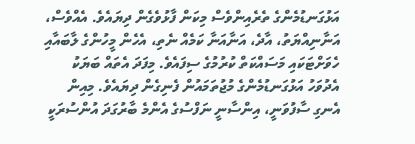އަޅުގަނޑުމެންގެ ތެރެއިންވެސް މިކަން ފާޅުވެގެން ދިޔައެވެ. އެއްވެސް، އަނާނިއްޔަތު، އާދެ، އަނާއަނާ ކަމެއް ނެތި، އެހެން މީހުންގެ ލާބައާއި ހެވަށްޓަކައި މަސައްކަތް ކުރުމުގެ ސިފައެވެ. މިފަދަ އެތައް ބަޔަކު އެދުވަހު އަޅުގަނޑުމެންގެ މުޖުތަމައުން ފެނިގެން ދިޔައެވެ. މިއިން އެނގި ސާފުވަނީ، އިންސާނީ ނަފްސުގެ އެންމެ ބާރުގަދަ އުންސުރަކީ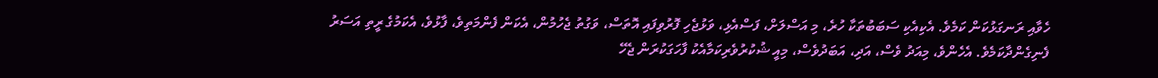ހެވާއި ރަނގަޅުކަން ކަމެވެ. އެކިއެކި ސަބަބުތަކާ ހުރެ، މި އަސްލަށް، ފަސްއެޅި، ވަޅުޖެހި ފޮރުވިފައި އޮތަސް، ވަގުތު ޖެހުމުން، އެކަން ފެންމަތިވެ، ފާޅުވެ، އެކަމުގެ ރީތި އަސަރު ފެނިގެންދާކަމެވެ. އެހެންވެ، މިއަދު ވެސް، އަދި، އަބަދުވެސް، މިއީ ޝުކުރުވެރިކަމާއެކު ފާހަގަކުރަން ޖެހޭ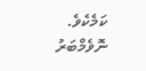ކަމެކެވެ.
ނޮވެމްބަރު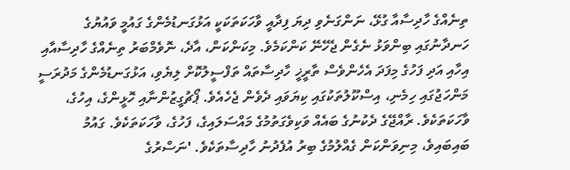ތިނެއްގެ ހާދިސާއާ ގުޅޭ، ނަންގަނެވި ދިޔަ ފިދާއީ ވާހަކަތަކަކީ އަޅުގަނޑުމެންގެ ގައުމީ ވައުޔުގެ ހަނދާނުގައި ބިންވަޅު ނެގެން ޖެހޭނޭ ކަންކަމެވެ. މިކަންކަން، އާދެ، ނޮވެމްބަރު ތިނެއްގެ ހާދިސާއާއި އިހާއި އަދި ފަހުގެ މިފަދަ އެހެންވެސް ތާރީޚީ ހާދިސާތައް ތަފްސީލުކޮށް ލިޔެވި، އަޅުގަނޑުމެންގެ މަދުރަސީ މަންހަޖުގައި ހިމެނި، އިސްކޫލުތަކުގައި ކިޔަވައި ދެވެން ޖެހެއެވެ. ޕޯޗުގީޒުންނާއި ހޮޅީންގެ، އިހުގެ، ވާހަކަތަކެވެ. ރާއްޖޭގެ ދެކުނުގެ ބައެއް ވަކިވެގަތުމުގެ މައްސަލައިގެ، ފަހުގެ، ވާހަކަތަކެވެ. ގައުމު ބައިބައިވެ، މިނިވަންކަން ގެއްލުމުގެ ބިރު އުފެދުނު ހާދިސާތަކެވެ. 'ނަސްރުގެ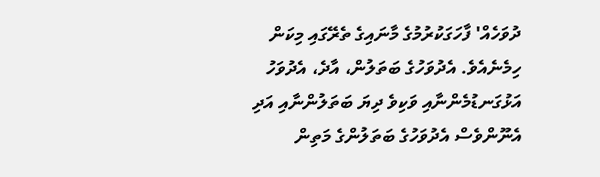ދުވަހެއް' ފާހަގަކުރުމުގެ މާނައިގެ ތެރޭގައި މިކަން ހިމެނެއެވެ. އެދުވަހުގެ ބަތަލުން، އާދެ، އެދުވަހު އަޅުގަނޑުމެންނާއި ވަކިވެ ދިޔަ ބަތަލުންނާއި އަދި އެނޫންވެސް އެދުވަހުގެ ބަތަލުންގެ މަތިން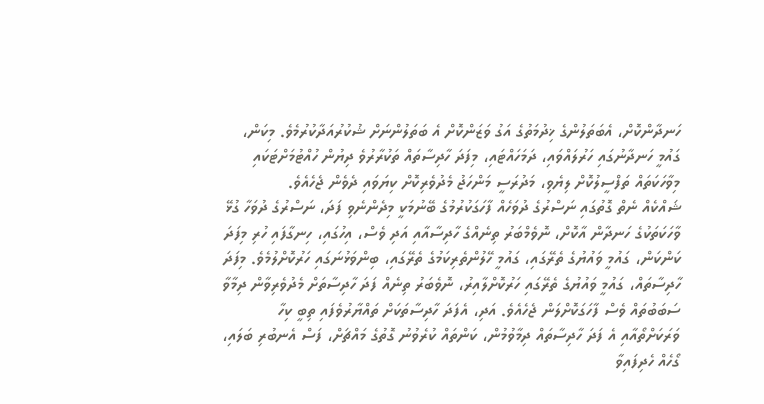ހަނދާންކޮށް، އެބަތަލުންގެ ޚިދުމަތުގެ އަގު ވަޒަންކޮށް އެ ބަތަލުންނަށް ޝުކުރުއަދާކުރުމެވެ. މިކަން، ގައުމީ ހަނދާނުގައި ހަރުލައްވައި، ދަމަހައްޓައި، މިފަދަ ހާދިސާތައް ތަކުރާރުވެ ދިޔުން ހުއްޓުމަށްޓަކައި މިވާހަކަތައް ތަފްސީލުކޮށް ލިޔެވި، މަދުރަސީ މަންހަޖު މެދުވެރިކޮށް ކިޔަވައި ދެވެން ޖެހެއެވެ.
ޝައްކެއް ނެތް ގޮތުގައި ނަސްރުގެ ދުވަހެއް ފާހަގަކުރުމުގެ ބޭނުމަކީ މިދެންނެވި ފަދަ، ނަސްރުގެ ދުވަހާ ގުޅޭ ވާހަކަތަކުގެ ހަނދާން އާކޮށް، ނޮވެމްބަރު ތިނެއްގެ ހާދިސާއާއި އަދި ވެސް، އިހުގައި، ހިނގާފައި ހުރި މިފަދަ ކަންކަން، ގައުމީ ވައުޔުގެ ތެރޭގައި، ގައުމީ ހޭލުންތެރިކަމުގެ ތެރޭގައި، ބިންވަޅުނަގައި ހަރުކޮށްލުމެވެ. މިފަދަ ހާދިސާތައް، ގައުމީ ވައުޔުގެ ތެރޭގައި ހަރުކޮށްލާއިރު، ނޮވެބަރު ތިނެއް ފަދަ ހާދިސާތަށް މެދުވެރިވާން ދިމާވާ ސަބަބުތައް ވެސް ފާހަގަކޮށްލަން ޖެހެއެވެ. އަދި، އެފަދަ ހާދިސާތަކަށް ތައްޔާރުވެފައި ތިބީ ކިހާ ވަރަކަށްތޯއާއި އެ ފަދަ ހާދިސާތައް ދިމާވުމުން، ކަންތައް ކުރެވުނު ގޮތުގެ މައްޗަށް، ފަސް އެނބުރި ބަލައި، ގޯހެއް ހެދިފައިވާ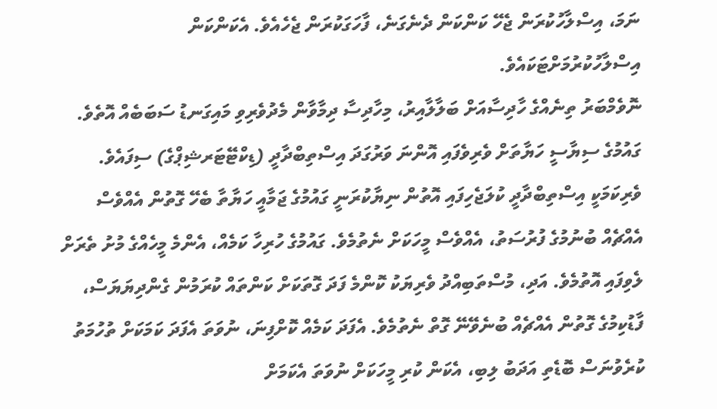ނަމަ، އިސްލާހުކުރަން ޖެހޭ ކަންކަން ދެނެގަނެ، ފާހަގަކުރަން ޖެހެއެވެ. އެކަންކަން އިސްލާހުކުރުމަށްޓަކައެވެ.
ނޮވެމްބަރު ތިނެއްގެ ހާދިސާއަށް ބަލާލާއިރު، މިހާދިސާ ދިމާވާން މެދުވެރިވި މައިގަނޑު ސަބަބެއް އޮތެވެ. ގައުމުގެ ސިޔާސީ ހަޔާތަށް ވެރިވެފައި އޮންނަ ވަރުގަދަ އިސްތިބްދާދީ (ޑިކްޓޭޓަރޝިޕްގެ) ސިފައެވެ. ވެރިކަމަކީ އިސްތިބްދާދީ ކުލަޖެހިފައި އޮތުން ނިޔާކުރަނީ ގައުމުގެ ޖަމާއީ ހަޔާތާ ބެހޭ ގޮތުން އެއްވެސް އެއްޗެއް ބުނުމުގެ ފުރުސަތު، އެއްވެސް މީހަކަށް ނެތުމެވެ. ގައުމުގެ ހުރިހާ ކަމެއް، އެންމެ މީހެއްގެ މުށު ތެރަށް ލެވިފައި އޮތުމެވެ. އަދި، މުސްތަބިއްދު ވެރިޔަކު ކޮންމެ ފަދަ ގޮތަކަށް ކަންތައް ކުރަމުން ގެންދިޔަޔަސް، ފާޑުކިމުގެ ގޮތުން އެއްޗެއް ބުނެވޭނޭ ގޮތް ނެތުމެވެ. އެފަދަ ކަމެއް ކޮށްފިނަ، ނުވަތަ އެފަދަ ކަމަކަށް ތުހުމަތު ކުރެވުނަސް ބޮޑެތި އަދަބު ލިބި، އެކަން ކުރި މީހަކަށް ނުވަތަ އެކަމަށް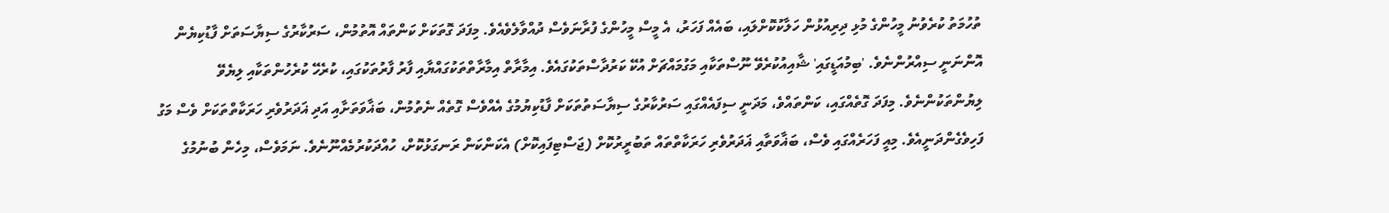ތުހުމަތު ކުރެވުނު މީހުންގެ މުޅި ދިރިއުޅުން ހަލާކުކޮށްލައި، ބައެއް ފަހަރު، އެ މީސް މީހުންގެ ފުރާނަވެސް ދުއްވާލެވެއެވެ. މިފަދަ ގޮތަކަށް ކަންތައް އޮތުމުން، ސަރުކާރުގެ ސިޔާސަތަށް ފާޑުކިޔެން އޮންނަނީ ސިއްރުންނެވެ. 'ބިމުއަޑީގައި' ޝާއިއުކުރެވޭ ނޫސްތަކާއި މަގުމައްޗަށް އުކޭ ކަރުދާސްތަކުގައެވެ. އިމާރާތް އިމާރާތްތަކުގައްޔާއި ފާރު ފާރުތަކުގައި، ކުރެހޭ ކުރެހުންތަކާއި ލިޔެވޭ ލިޔުންތަކުންނެވެ. މިފަދަ ގޮތެއްގައި، ކަންތައްވެ، މަދަނީ ސިފައެއްގައި ސަރުކާރުގެ ސިޔާސަތުތަކަށް ފާޑުކިޔުމުގެ އެއްވެސް ގޮތެއް ނެތުމުން، ބަޣާވަތަށާއި އަދި ޣަދަރުވެރި ހަރަކާތްތަކަށް ވެސް މަގު ފަހިވެގެންދަނީއެވެ. މިއީ ފަހަރެއްގައި ވެސް، ބަޣާވަތާއި ޣަދަރުވެރި ހަރަކާތްތައް ތަބުރީރުކޮށް (ޖަސްޓިފައިކޮށް) އެކަންކަން ރަނގަޅުކޮށް، ހުއްދަކުރުމެއްނޫނެވެ. ނަމަވެސް، މިހެން ބުނުމުގެ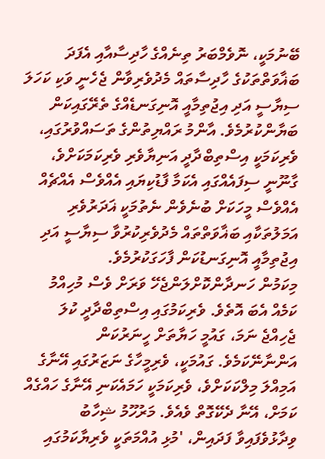ބޭނުމަކީ، ނޮވެމްބަރު ތިނެއްގެ ހާދިސާއާއި އެފަދަ ބަޣާވަތްތަކުގެ ހާދިސާތައް މެދުވެރިވާން ޖެހެނީ ވަކި ކަހަލަ ސިޔާސީ އަދި އިޖުތިމާއީ އޮނިގަނޑެއްގެ ތެރޭގައިކަން ބަޔާންކުރުމެވެ. އާންމު ރައްޔިތުންގެ ތަސައްވުރުގައި، ވެރިކަމަކީ އިސްތިބްދާދީ އަނިޔާވެރި ވެރިކަމަކަށްވެ، ގާނޫނީ ސިފައެއްގައި އެކަމާ ފާޑުކިޔައި އެއްވެސް އެއްޗެއް އެއްވެސް މީހަކަށް ބުނެވެން ނެތުމަކީ ޣަދަރުވެރި އަމަލުތަކާއި ބަޣާވަތްތައް މެދުވެރިކުރުވާ ސިޔާސީ އަދި އިޖުތިމާއީ އޮނިގަނޑުކަން ފާހަގަކުރުމެވެ.
މިކަމުން ހަނދާންކޮށްލަންޖެހޭ ވަރަށް ވެސް މުހިއްމު ކަމެއް އެބަ އޮތެވެ. ވެރިކަމުގައި އިސްތިބްދާދީ ކުލަ ޖެހިއްޖެ ނަމަ، ގައުމީ ހަޔާތަށް ހީނަރުކަން އަންނާނޭކަމެވެ. ގައުމަކީ، ވެރިމީހާގެ ނަޒަރުގައި އޭނާގެ އަމިއްލަ މިލްކަކަށްވެ، ވެރިކަމަކީ ހަމައެކަނި އޭނާގެ ހައްގެއް ކަމަށް، އޭނާ ދެކޭގޮތް ވެއެވެ. މަރުހޫމު ޝިހާބު ވިދާޅުވެފައިވާ ފަދައިން، 'މުޅި އުއްމަތަކީ ވެރިޔާކަމުގައި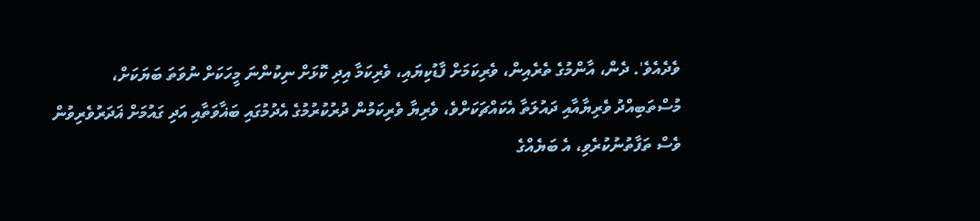ވެދެއެވެ'. ދެން، އާންމުގެ ތެރެއިން، ވެރިކަމަށް ފާޑުކިޔައި، ވެރިކަމާ އިދި ކޮޅަށް ނިކުންނަ މީހަކަށް ނުވަތަ ބަޔަކަށް، މުސްތަބިއްދު ވެރިޔާއާއި ދައުލަތާ އެކައްޗަކަށްވެ، ވެރިޔާ ވެރިކަމުން ދުރުކުރުމުގެ އެދުމުގައި ބަޣާވަތާއި އަދި ގައުމަށް ޣަދަރުވެރިވުން ވެސް ތަފާތުނުކުރެވި، އެ ބަޔެއްގެ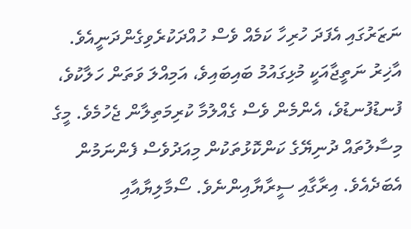ނަޒަރުގައި އެފަދަ ހުރިހާ ކަމެއް ވެސް ހުއްދަކުރެވިގެންދަނީއެވެ. އާޚިރު ނަތީޖާއަކީ މުޅިގައުމު ބައިބައިވެ، އަމިއްލަ ވަތަން ހަލާކުވެ، ފުނޑުފުނޑުވެ، އެންމެން ވެސް ގެއްލުމާ ކުރިމަތިލާން ޖެހުމެވެ. މީގެ މިސާލުތައް ދުނިޔޭގެ ކަންކޮޅުތަކުން މިއަދުވެސް ފެންނަމުން އެބަދެއެވެ. އިރާގާއި ސީރާޔާއިންނެވެ. ސޯމާލިޔާއާއި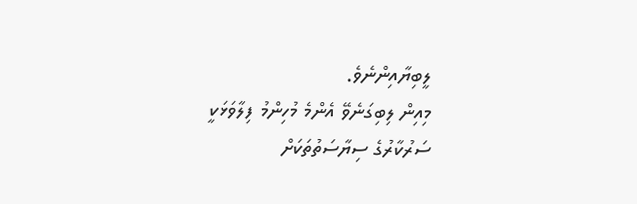ލީބިޔާއިންނެވެ.
މިއިން ލިބިގަނެވޭ އެންމެ މުހިންމު ފިލާވަޅަކީ ސަރުކާރުގެ ސިޔާސަތުތަކަށް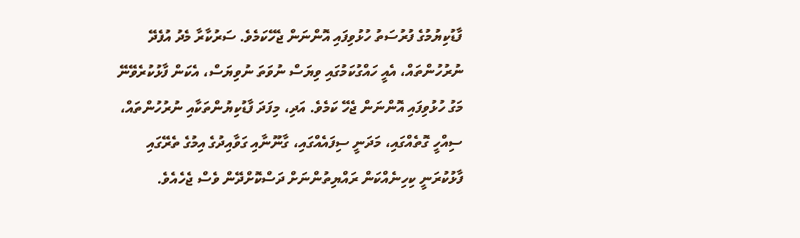ފާޑުކިޔުމުގެ ފުރުސަތު ހުޅުވިފައި އޮންނަން ޖެހޭކަމެވެ. ސަރުކާރާ މެދު އުފެދޭ ނުރުހުންތައް، އެއީ ހައްގުކަމުގައި ވިޔަސް ނުވަތަ ނުވިޔަސް، އެކަން ފާޅުކުރެވޭނޭ މަގު ހުޅުވިފައި އޮންނަން ޖެހޭ ކަމެވެ. އަދި، މިފަދަ ފާޑުކިޔުންތަކާއި ނުރުހުންތައް، ސިއްހީ ގޮތެއްގައި، މަދަނީ ސިފައެއްގައި، ގާނޫނާއި ގަވާއިދުގެ އިމުގެ ތެރޭގައި ފާޅުކުރަނީ ކިހިނެއްކަން ރައްޔިތުންނަށް ދަސްކޮށްދޭން ވެސް ޖެހެއެވެ.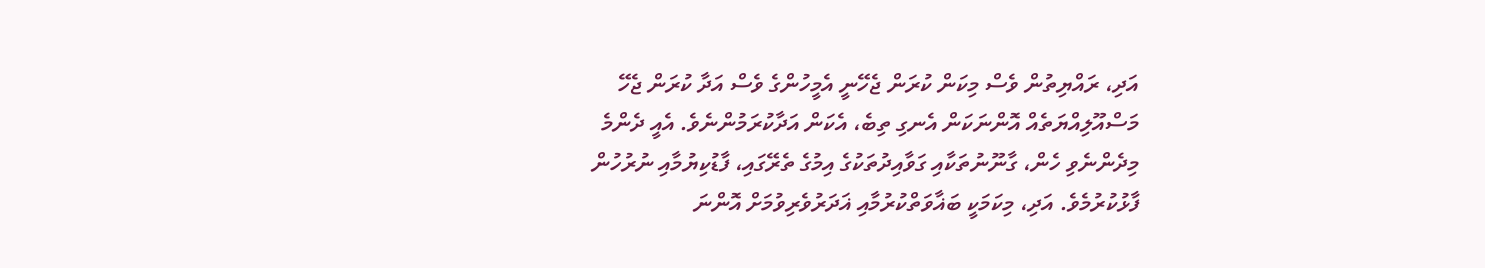އަދި، ރައްޔިތުން ވެސް މިކަން ކުރަން ޖެހޭނީ އެމީހުންގެ ވެސް އަދާ ކުރަން ޖެހޭ މަސްއޫލިއްޔަތެއް އޮންނަކަން އެނގި ތިބެ، އެކަން އަދާކުރަމުންނެވެ. އެއީ ދެންމެ މިދެންނެވި ހެން، ގާނޫނުތަކާއި ގަވާއިދުތަކުގެ އިމުގެ ތެރޭގައި، ފާޑުކިޔުމާއި ނުރުހުން ފާޅުކުރުމެވެ. އަދި، މިކަމަކީ ބަޣާވަތްކުރުމާއި ޣަދަރުވެރިވުމަށް އޮންނަ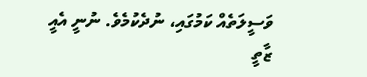ވަސީލަތެއް ކަމުގައި، ނުދެކުމެވެ. ނުނީ އެއީ ޒާތީ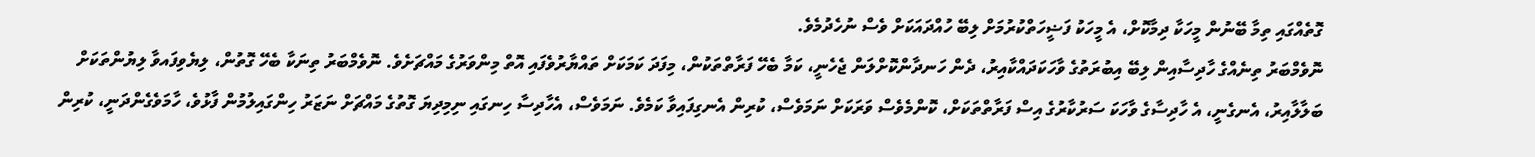ގޮތެއްގައި ތިމާ ބޭނުން މީހަކާ ދިމާކޮށް، އެ މީހަކު ފަޟީހަތްކުރުމަށް ލިބޭ ހުއްދައަކަށް ވެސް ނުހެދުމެވެ.
ނޮވެމްބަރު ތިނެއްގެ ހާދިސާއިން ލިބޭ އިބުރަތުގެ ވާހަކަދައްކާއިރު، ދެން ހަނދާންކޮށްލަން ޖެހެނީ، ކަމާ ބެހޭ ފަރާތްތަކުން، މިފަދަ ކަމަކަށް ތައްޔާރުވެފައި އޮތް މިންވަރުގެ މައްޗަށެވެ. ނޮވެމްބަރު ތިނަކާ ބެހޭ ގޮތުން، ލިޔެވިފައވާ ލިޔުންތަކަށް ބަލާލާއިރު، އެނގެނީ، އެ ހާދިސާގެ ވާހަކަ ސަރުކާރުގެ އިސް ފަރާތްތަކަށް، ކޮންމެވެސް ވަރަކަށް ނަމަވެސް، ކުރިން އެނގިފައިވާ ކަމެވެ. ނަމަވެސް، އެހާދިސާ ހިނގައި ނިމިދިޔަ ގޮތުގެ މައްޗަށް ނަޒަރު ހިންގައިލުމުން ފާޅުވެ، ހާމަވެގެންދަނީ، ކުރިން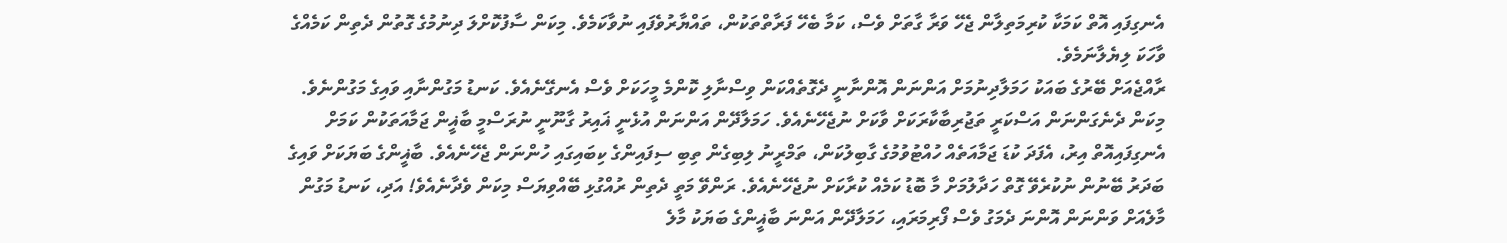އެނގިފައި އޮތް ކަމަކާ ކުރިމަތިލާން ޖެހޭ ވަރާ ގާތަށް ވެސް، ކަމާ ބެހޭ ފަރާތްތަކުން، ތައްޔާރުވެފައި ނުވާކަމެވެ. މިކަން ސާފުކޮށްލަ ދިނުމުގެ ގޮތުން ދެތިން ކަމެއްގެ ވާހަކަ ލިޔެލާނަމެވެ.
ރާއްޖެއަށް ބޭރުގެ ބައަކު ހަމަލާދިނުމަށް އަންނަން އޮންނާނީ ދެގޮތެއްކަން ވިސްނާލި ކޮންމެ މީހަކަށް ވެސް އެނގޭނެއެވެ. ކަނޑު މަގުންނާއި ވައިގެ މަގުންނެވެ. މިކަން ދެނެގަންނަން އަސްކަރީ ތަޖުރިބާކާރަކަށް ވާކަށް ނުޖެހޭނެއެވެ. ހަމަލާދޭން އަންނަން އުޅެނީ ޣައިރު ގާނޫނީ ނުރަސްމީ ބާޣީން ޖަމާއަތަކުން ކަމަށް އެނގިފައިއޮތް އިރު، އެފަދަ ކުޑަ ޖަމާއަތެއް ހުއްޓުވުމުގެ ގާބިލުކަން، ތަމްރީނު ލިބިގެން ތިބި ސިފައިންގެ ކިބައިގައި ހުންނަން ޖެހޭނެއެވެ. ބާޣީންގެ ބަޔަކަށް ވައިގެ ބަދަރު ބޭނުން ނުކުރެވޭ ގޮތް ހަދާލުމަށް މާ ބޮޑު ކަމެއް ކުރާކަށް ނުޖެހޭނެއެވެ. ރަންވޭ މަތީ ދެތިން ރުއްގުޅި ބޭއްވިޔަސް މިކަން ވެދާނެއެވެ! އަދި، ކަނޑު މަގުން މާލެއަށް ވަންނަން އޮންނަ ދެމަގު ވެސް ފޯރިމަރައި، ހަމަލާދޭން އަންނަ ބާޣީންގެ ބަޔަކު މާލެ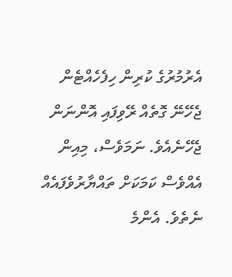އެރުމުރުގެ ކުރިން ހިފެހެއްޓެން ޖެހޭނޭ ގޮތެއް ރޭވިފައި އޮންނަން ޖެހޭނެއެވެ. ނަމަވެސް، މިއިން އެއްވެސް ކަމަކަށް ތައްޔާރުވެފައެއް ނެތެވެ. އެންމެ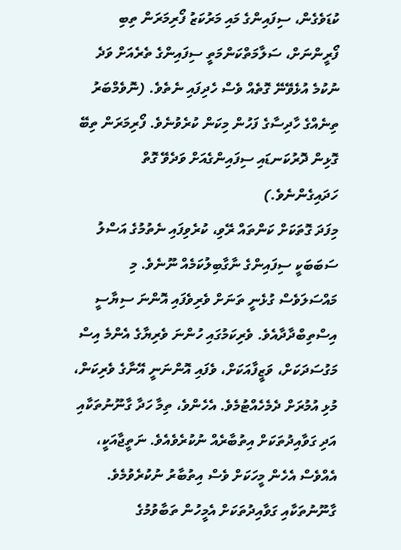ކުޑަވެގެން، ސިފައިންގެ މައި މަރުކަޒު ފޯރިމަރަން ތިބި ފޯރީންނަށް، ސަލާމަތްކަންމަތީ ސިފައިންގެ ތެރެއަށް ވަދެ ނުކުމެ އުޅެވޭނޭ ގޮތެއް ވެސް ހެދިފައި ނެތެވެ. (ނޮވެމްބަރު ތިނެއްގެ ހާދިސާގެ ފަހުން މިކަން ކުރެވުނެވެ. ފޯރިމަރަން ތިބޭ ގޮޅިން ދޮރުކަނޑައި ސިފައިންގެއަށް ވަދެވޭ ގޮތް ހަދައިގެންނެވެ.)
މިފަދަ ގޮތަކަށް ކަންތައް ރޭވި، ކުރެވިފައި ނެތުމުގެ އަސްލު ސަބަބަކީ ސިފައިންގެ ނާގާބިލުކަމެއް ނޫނެވެ. މި މައްސަލަވެސް ގުޅެނީ ތަނަށް ވެރިވެފައި އޮންނަ ސިޔާސީ އިސްތިބްދާދާއެވެ. ވެރިކަމުގައި ހުންނަ ވެރިޔާގެ އެންމެ އިސް މަގުސަދަކަށް، ވަޒީފާއަކަށް، ވެފައި އޮންނަނީ އޭނާގެ ވެރިކަން، މުޅި އުމުރަށް ދެމެހެއްޓުމެވެ. އެހެންވެ، ތިމާ ހަދާ ގާނޫނުތަކާއި އަދި ގަވާއިދުތަކަށް އިތުބާރެއް ނުކުރެވެއެވެ. ނަތީޖާއަކީ، އެއްވެސް އެހެން މީހަކަށް ވެސް އިތުބާރު ނުކުރެވުމެވެ. ގާނޫނުތަކާއި ގަވާއިދުތަކަށް އެމީހުން ތަބާވުމުގެ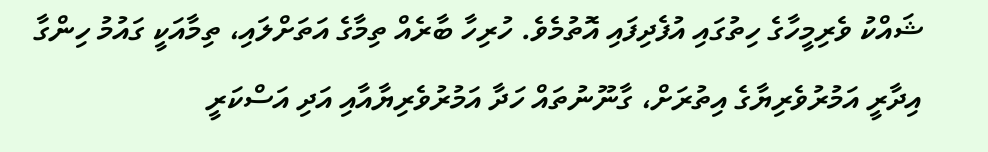ޝައްކު ވެރިމީހާގެ ހިތުގައި އުފެދިފައި އޮތުމެވެ. ހުރިހާ ބާރެއް ތިމާގެ އަތަށްލައި، ތިމާއަކީ ގައުމު ހިންގާ އިދާރީ އަމުރުވެރިޔާގެ އިތުރަށް، ގާނޫނުތައް ހަދާ އަމުރުވެރިޔާއާއި އަދި އަސްކަރީ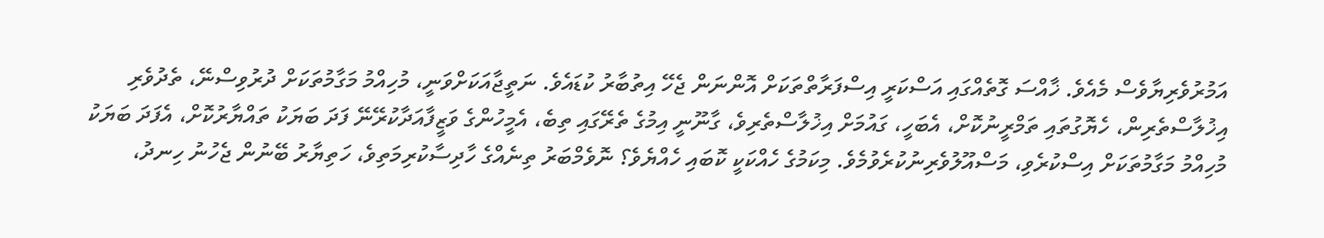އަމުރުވެރިޔާވެސް މެއެވެ. ޚާއްސަ ގޮތެއްގައި އަސްކަރީ އިސްފަރާތްތަކަށް އޮންނަން ޖެހޭ އިތުބާރު ކުޑައެވެ. ނަތީޖާއަކަށްވަނީ، މުހިއްމު މަގާމުތަކަށް ދުރުވިސްނޭ، ތެދުވެރި އިޚުލާސްތެރިން، ހެޔޮގުތައި ތަމްރީނުކޮށް، އެބަހީ، ގައުމަށް އިޚުލާސްތެރިވެ، ގާނޫނީ އިމުގެ ތެރޭގައި ތިބެ، އެމީހުންގެ ވަޒީފާއަދާކުރޭނޭ ފަދަ ބަޔަކު ތައްޔާރުކޮށް، އެފަދަ ބަޔަކު މުހިއްމު މަގާމުތަކަށް އިސްކުރެވި، މަސްއޫލުވެރިނުކުރެވުމެވެ. މިކަމުގެ ހެއްކަކީ ކޮބައި ހެއްޔެވެ؟ ނޮވެމްބަރު ތިނެއްގެ ހާދިސާކުރިމަތިވެ، ހަތިޔާރު ބޭނުން ޖެހުނު ހިނދު،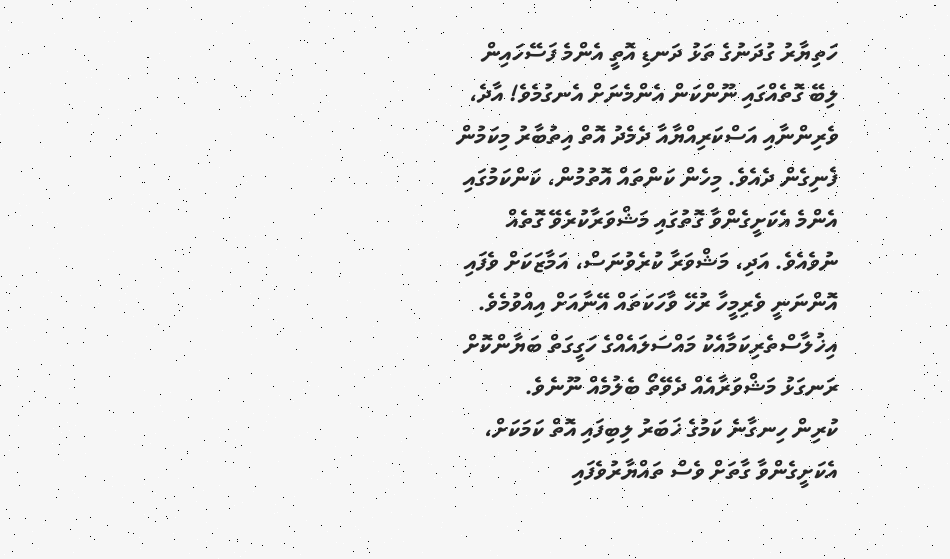ހަތިޔާރު ގުދަނުގެ ތަޅު ދަނޑި އޮތީ އެންމެ ފަސޭހައިން ލިބޭ ގޮތެއްގައި ނޫންކަން އެންމެނަށް އެނގުމެވެ! އާދެ، ވެރިންނާއި އަސްކަރިއްޔާއާ ދެމެދު އޮތް އިތުބާރު މިކަމުން ފެނިގެން ދެއެވެ. މިހެން ކަންތައް އޮތުމުން، ކަންކަމުގައި އެންމެ އެކަށީގެންވާ ގޮތުގައި މަޝްވަރާކުރެވޭ ގޮތެއް ނުވެއެވެ. އަދި، މަޝްވަރާ ކުރެވުނަސް، އަމާޒަކަށް ވެފައި އޮންނަނީ ވެރިމީހާ ރުހޭ ވާހަކަތައް އޭނާއަށް އިއްވުމެވެ. އިޚުލާސްތެރިކަމާއެކު މައްސަލައެއްގެ ހަގީގަތް ބަޔާންކޮށް ރަނގަޅު މަޝްވަރާއެއް ދެވޭތޯ ބެލުމެއް ނޫނެވެ.
ކުރިން ހިނގާނެ ކަމުގެ ޚަބަރު ލިބިފައި އޮތް ކަމަކަށް، އެކަށީގެންވާ ގާތަށް ވެސް ތައްޔާރުވެފައި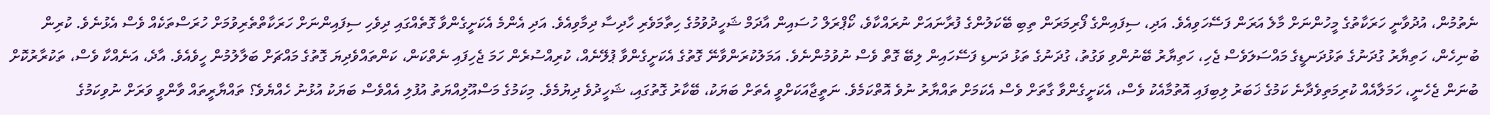ނެތުމުން، އުދުވާނީ ހަރަކާތުގެ މީހުންނަށް މާލެ އަރަން ފަސޭހަވިއެވެ. އަދި، ސިފައިންގެ ފޯރިމަރަން ތިބި ބޭކަލުންގެ ފުރާނައަށް ނުރައްކާވެ، ކޯޕްރަލް ހުސައިން އާދަމް ޝަހީދުވުމުގެ ހިތާމަވެރި ހާދިސާ ދިމާވިއެވެ. އަދި އެންމެ އެކަށީގެންވާ ގޮތެއްގައި ދިވެހި ސިފައިންނަށް ހަރަކާތްތެރިވުމަށް ހުރަސްތަކެއް ވެސް އެޅުނެވެ. ކުރިން ބުނިހެން، ހަތިޔާރު ގުދަނުގެ ތަޅުދަނޑީގެ މައްސަލަވެސް ޖެހި، ހަތިޔާރު ބޭނުންވި ވަގުތު، ގުދަނުގެ ތަޅު ދަނޑި ފަސޭހައިން ލިބޭ ގޮތް ވެސް ނުވުމުންނެވެ. އަމަލުކުރަންވާނޭ ގޮތުގެ އެކަށީގެންވާ ޕުލޭނެއް، ކުރިއްސުރެން ހަމަ ޖެހިފައި ނެތްކަން، ކަންތައްވެދިޔަ ގޮތުގެ މައްޗަށް ބަލާލުމުން ހީވެއެވެ. އާދެ، އަނެއްކާ ވެސް، ތަކުރާރުކޮށް ބުނަން ޖެހެނީ، ހަމަލާއެއް ކުރިމަތިވެދާނެ ކަމުގެ ޚަބަރު ލިބިފައި އޮތުމާއެކު ވެސް، އެކަށީގެންވާ ގާތަށް ވެސް އެކަމަށް ތައްޔާރު ނުވެ އޮތްކަމެވެ. ނަތީޖާއަކަށްވީ އެތަށް ބަޔަކު، ބޭކާރު ގޮތުގައި، ޝަހީދުވެ ދިޔުމެވެ. މިކަމުގެ މަސްއޫލިއްޔަތު އުފުލި އެއްވެސް ބަޔަކު އުޅުނު ހެއްޔެވެ؟ ތައްޔާރީތައް ވާންވީ ވަރަށް ނުވިކަމުގެ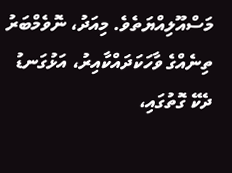މަސްއޫލިއްޔަތެވެ. މިއަދު، ނޮވެމްބަރު ތިނެއްގެ ވާހަކަދައްކާއިރު، އަޅުގަނޑު ދެކޭ ގޮތުގައި،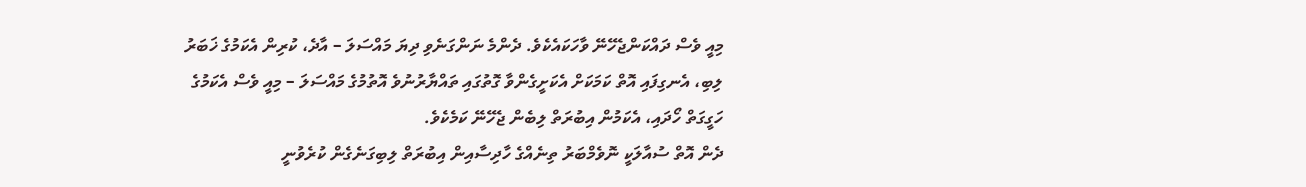މިއީ ވެސް ދައްކަންޖެހޭނޭ ވާހަކައެކެވެ. ދެންމެ ނަންގަނެވި ދިޔަ މައްސަލަ – އާދެ، ކުރިން އެކަމުގެ ޚަބަރު ލިބި، އެނގިފައި އޮތް ކަމަކަށް އެކަށީގެންވާ ގޮތުގައި ތައްޔާރުނުވެ އޮތުމުގެ މައްސަލަ – މިއީ ވެސް އެކަމުގެ ހަގީގަތް ހޯދައި، އެކަމުން އިބުރަތް ލިބެން ޖެހޭނޭ ކަމެކެވެ.
ދެން އޮތް ސުއާލަކީ ނޮވެމްބަރު ތިނެއްގެ ހާދިސާއިން އިބުރަތް ލިބިގަނެގެން ކުރެވުނީ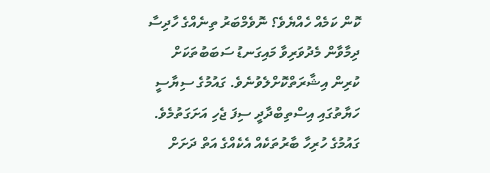ކޮން ކަމެއް ހެއްޔެވެ؟ ނޮވެމްބަރު ތިނެއްގެ ހާދިސާ ދިމާވާން މެދުވަރިވާ މައިގަނޑު ސަބަބުތަކަށް ކުރިން އިޝާރަތްކޮށްލެވުނެވެ. ގައުމުގެ ސިޔާސީ ހަޔާތުގައި އިސްތިބްދާދީ ސިފަ ޖެހި އަށަގަތުމެވެ. ގައުމުގެ ހުރިހާ ބާރުތަކެއް އެކެއްގެ އަތް ދަށަށް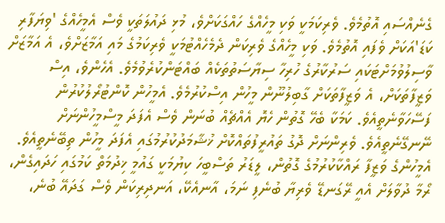ގެނެއްސައި އޮތުމެވެ. ވެރިކަމަކީ ވަކި މީހެއްގެ ހައްގަކަށްވެ، މުޅި ދައުލަތަކީ ވެސް އެމީހެއްގެ 'ވިޔަފާރި ކަޑަ'އަކަށް ވެފައި އޮތުމެވެ. ވަކި މީހެއްގެ ވެރިކަން ދެމެހެއްޓުމަކީ ވެރިކަމުގެ މައި އަމާޒަށްވެ، އެ އަމާޒަށް ވާސިލުވުމަށްޓަކައި ސަރުކާރުގެ ހުރިހާ ސިޔާސަތުތަކެއް ބައްޓަންކުރެވުމެވެ. އެހެންވެ، އިސް ވަޒީފާތަކަށް، އެ ވަޒީފާތަކަށް ގާބިލުނޫން މީހުން އިސްކުރުމެވެ. އެމީހުން ކޮންޓުރޯލުކުރުން ފަސޭހަވާނެތީއެވެ. ކަމަކާ ބެހޭ ގޮތުން ހެޔޮ އެއްޗެއް ބުނަން ވެސް އެފަދަ މީސްމީހުންނަށް ނޭނގޭނެތީއެވެ. ވެރިންނަށް ދޮގު ތައުރީފުތައްކޮށް ޚުޝާމަދުކުރުމުގައި އެފަދަ މީހުން ތިބޭނެތީއެވެ. އެމީހުންގެ ވަޒީފާ ރައްކާކުރުމުގެ ގޮތުން، ލީޑަރު ތަސްބީހަ ކިޔުމަކީ ގައުމީ ޚިދުމަތް ކަމުގައި ހަދައިގެން، ރޯމާ ދުވާލަށް އެއީ ރޭގަނޑޭ ވެރިޔާ ބުނެފި ނަމަ، އާނއެކޭ، އަނދިރިކަން ވެސް ގަދައޭ ބުނެ،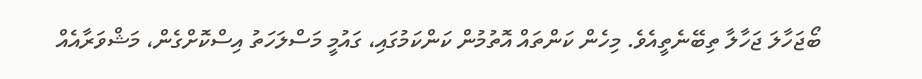ބޯޖަހާލަ ޖަހާލާ ތިބޭނެތީއެވެ. މިހެން ކަންތައް އޮތުމުން ކަންކަމުގައި، ގައުމީ މަސްލަހަތު އިސްކޮށްގެން، މަޝްވަރާއެއް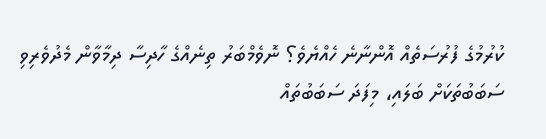ކުރުމުގެ ފުރުސަތެއް އޮންނާނެ ހެއްޔެވެ؟ ނޮވެމްބަރު ތިނެއްގެ ހާދިސާ ދިމާވާން މެދުވެރިވި ސަބަބުތަކަށް ބަލައި، މިފަދަ ސަބަބުތައް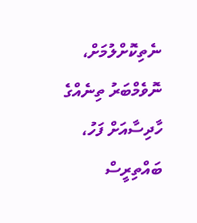ނެތިކޮށްލުމަށް، ނޮވެމްބަރު ތިނެއްގެ ހާދިސާއަށް ފަހު، ބައްތިރީސް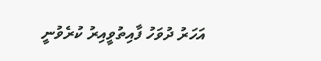އަހަރު ދުވަހު ފާއިތުވީއިރު ކުރެވުނީ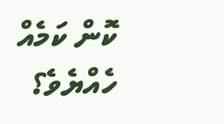ކޮން ކަމެއް ހެއްޔެވެ؟